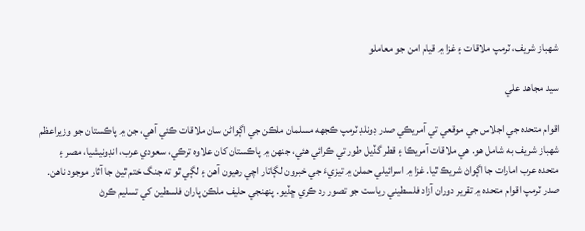شهباز شريف، ٽرمپ ملاقات ۽ غزا ۾ قيام امن جو معاملو

سيد مجاھد علي

اقوام متحده جي اجلاس جي موقعي تي آمريڪي صدر ڊونلڊ ٽرمپ ڪجهه مسلمان ملڪن جي اڳواڻن سان ملاقات ڪئي آهي، جن ۾ پاڪستان جو وزيراعظم شهباز شريف به شامل هو. هي ملاقات آمريڪا ۽ قطر گڏيل طور تي ڪرائي هئي، جنهن ۾ پاڪستان کان علاوه ترڪي، سعودي عرب، انڊونيشيا، مصر ۽ متحده عرب امارات جا اڳواڻ شريڪ ٿيا. غزا ۾ اسرائيلي حملن ۾ تيزيءَ جي خبرون لڳاتار اچي رهيون آهن ۽ لڳي ٿو ته جنگ ختم ٿيڻ جا آثار موجود ناهن. صدر ٽرمپ اقوام متحده ۾ تقرير دوران آزاد فلسطيني رياست جو تصور رد ڪري ڇڏيو. پنهنجي حليف ملڪن پاران فلسطين کي تسليم ڪرڻ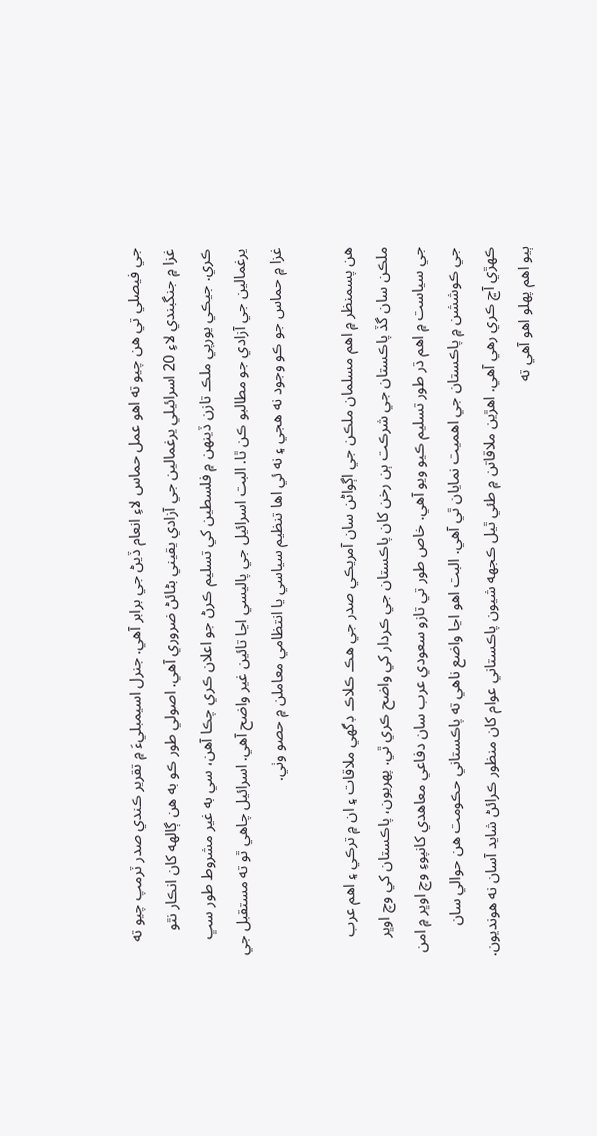جي فيصلي تي هن چيو ته اهو عمل حماس لاءِ انعام ڏيڻ جي برابر آهي. جنرل اسيمبليءَ ۾ تقرير ڪندي صدر ٽرمپ چيو ته غزا ۾ جنگبندي لاءِ 20 اسرائيلي يرغمالين جي آزادي يقيني بڻائڻ ضروري آهي. اصولي طور ڪو به هن ڳالهه کان انڪار نٿو ڪري. جيڪي يورپي ملڪ تازن ڏينهن ۾ فلسطين کي تسليم ڪرڻ جو اعلان ڪري چڪا آهن، سي به غير مشروط طور سڀ يرغمالين جي آزادي جو مطالبو ڪن ٿا. البت اسرائيل جي پاليسي اڃا تائين غير واضح آهي. اسرائيل چاهي ٿو ته مستقبل جي غزا ۾ حماس جو ڪو وجود نه هجي ۽ نه ئي اها تنظيم سياسي يا انتظامي معاملن ۾ حصو وٺي.

هن پسمنظر ۾ اهم مسلمان ملڪن جي اڳواڻن سان آمريڪي صدر جي هڪ ڪلاڪ ڊگهي ملاقات ۽ ان ۾ ترڪي ۽ اهم عرب ملڪن سان گڏ پاڪستان جي شرڪت ٻن رخن کان پاڪستان جي ڪردار کي واضح ڪري ٿي. پهريون، پاڪستان کي وچ اوڀر جي سياست ۾ اهم ڌر طور تسليم ڪيو ويو آهي. خاص طور تي تازو سعودي عرب سان دفاعي معاهدي کانپوءِ وچ اوڀر ۾ امن جي ڪوششن ۾ پاڪستان جي اهميت نمايان ٿي آهي. البت اهو اڃا واضع ناهي ته پاڪستاني حڪومت هن حوالي سان ڪهڙي آڇ ڪري رهي آهي. اهڙين ملاقاتن ۾ طئي ٿيل ڪجهه شيون پاڪستاني عوام کان منظور ڪرائڻ شايد آسان نه هونديون. ٻيو اهم پهلو اهو آهي ته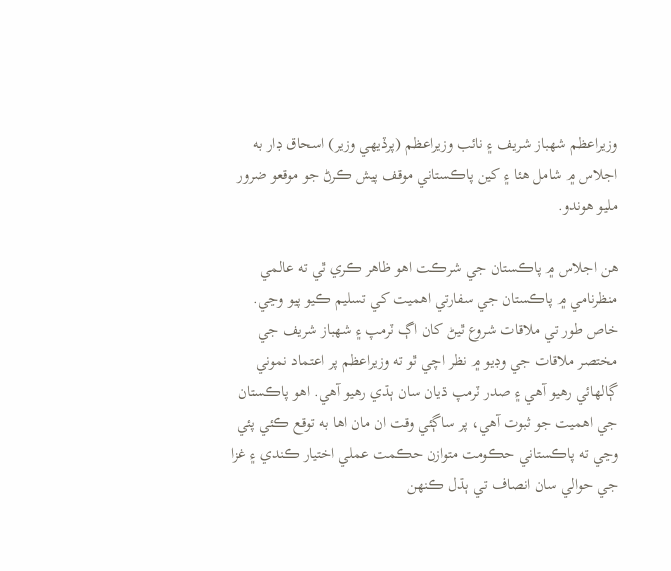وزيراعظم شهباز شريف ۽ نائب وزيراعظم (پرڏيهي وزير) اسحاق ڊار به اجلاس ۾ شامل هئا ۽ کين پاڪستاني موقف پيش ڪرڻ جو موقعو ضرور مليو هوندو.

هن اجلاس ۾ پاڪستان جي شرڪت اهو ظاهر ڪري ٿي ته عالمي منظرنامي ۾ پاڪستان جي سفارتي اهميت کي تسليم ڪيو پيو وڃي. خاص طور تي ملاقات شروع ٿيڻ کان اڳ ٽرمپ ۽ شهباز شريف جي مختصر ملاقات جي وڊيو ۾ نظر اچي ٿو ته وزيراعظم پر اعتماد نموني ڳالهائي رهيو آهي ۽ صدر ٽرمپ ڌيان سان ٻڌي رهيو آهي. اهو پاڪستان جي اهميت جو ثبوت آهي، پر ساڳئي وقت ان مان اها به توقع ڪئي پئي وڃي ته پاڪستاني حڪومت متوازن حڪمت عملي اختيار ڪندي ۽ غزا جي حوالي سان انصاف تي ٻڌل ڪنهن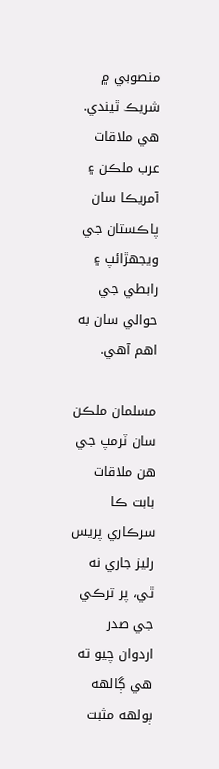منصوبي ۾ شريڪ ٿيندي. هي ملاقات عرب ملڪن ۽ آمريڪا سان پاڪستان جي ويجهڙائپ ۽ رابطي جي حوالي سان به اهم آهي.

مسلمان ملڪن سان ٽرمپ جي هن ملاقات بابت ڪا سرڪاري پريس رليز جاري نه ٿي، پر ترڪي جي صدر اردوان چيو ته هي ڳالهه ٻولهه مثبت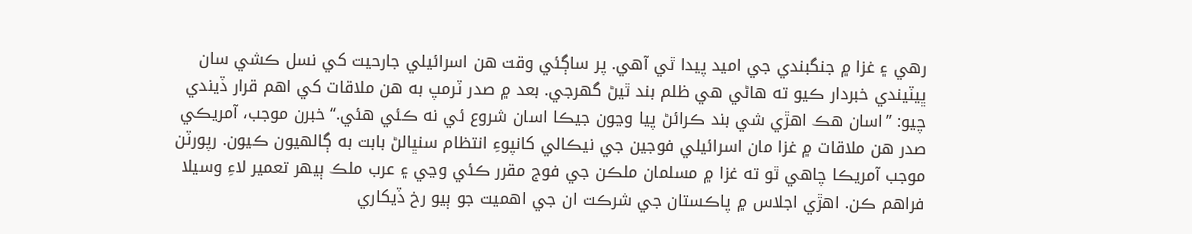رهي ۽ غزا ۾ جنگبندي جي اميد پيدا ٿي آهي. پر ساڳئي وقت هن اسرائيلي جارحيت کي نسل ڪشي سان ڀيٽيندي خبردار ڪيو ته هاڻي هي ظلم بند ٿيڻ گهرجي. بعد ۾ صدر ٽرمپ به هن ملاقات کي اهم قرار ڏيندي چيو: ”اسان هڪ اهڙي شي بند ڪرائڻ پيا وڃون جيڪا اسان شروع ئي نه ڪئي هئي.“ خبرن موجب، آمريڪي صدر هن ملاقات ۾ غزا مان اسرائيلي فوجين جي نيڪالي کانپوءِ انتظام سنڀالڻ بابت به ڳالهيون ڪيون. رپورٽن موجب آمريڪا چاهي ٿو ته غزا ۾ مسلمان ملڪن جي فوج مقرر ڪئي وڃي ۽ عرب ملڪ ٻيهر تعمير لاءِ وسيلا فراهم ڪن. اهڙي اجلاس ۾ پاڪستان جي شرڪت ان جي اهميت جو ٻيو رخ ڏيکاري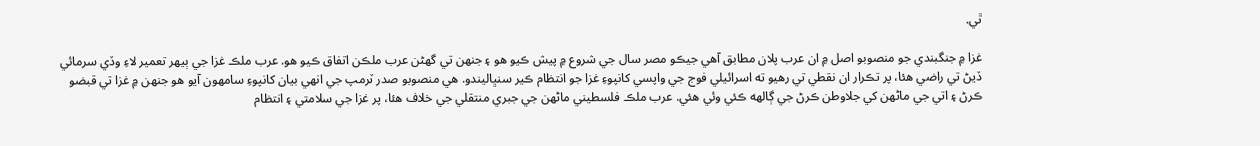ٿي.

غزا ۾ جنگبندي جو منصوبو اصل ۾ ان عرب پلان مطابق آهي جيڪو مصر سال جي شروع ۾ پيش ڪيو هو ۽ جنهن تي گهڻن عرب ملڪن اتفاق ڪيو هو. عرب ملڪ غزا جي ٻيهر تعمير لاءِ وڏي سرمائي ڏيڻ تي راضي هئا، پر تڪرار ان نقطي تي رهيو ته اسرائيلي فوج جي واپسي کانپوءِ غزا جو انتظام ڪير سنڀاليندو. هي منصوبو صدر ٽرمپ جي انهي بيان کانپوءِ سامهون آيو هو جنهن ۾ غزا تي قبضو ڪرڻ ۽ اتي جي ماڻهن کي جلاوطن ڪرڻ جي ڳالهه ڪئي وئي هئي. عرب ملڪ فلسطيني ماڻهن جي جبري منتقلي جي خلاف هئا، پر غزا جي سلامتي ۽ انتظام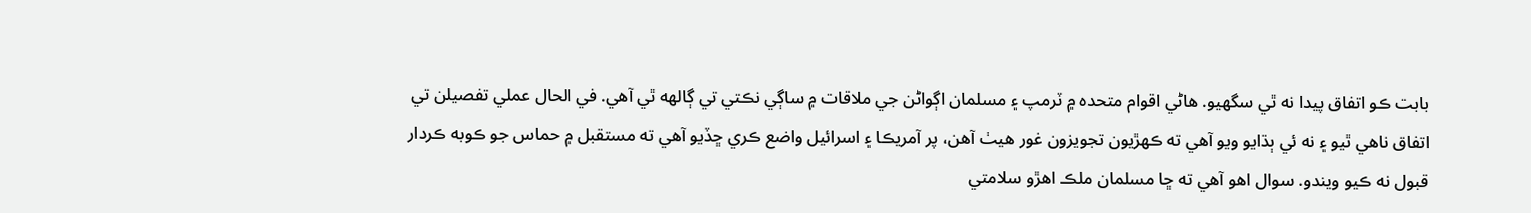بابت ڪو اتفاق پيدا نه ٿي سگهيو. هاڻي اقوام متحده ۾ ٽرمپ ۽ مسلمان اڳواڻن جي ملاقات ۾ ساڳي نڪتي تي ڳالهه ٿي آهي. في الحال عملي تفصيلن تي اتفاق ناهي ٿيو ۽ نه ئي ٻڌايو ويو آهي ته ڪهڙيون تجويزون غور هيٺ آهن، پر آمريڪا ۽ اسرائيل واضع ڪري ڇڏيو آهي ته مستقبل ۾ حماس جو ڪوبه ڪردار قبول نه ڪيو ويندو. سوال اهو آهي ته ڇا مسلمان ملڪ اهڙو سلامتي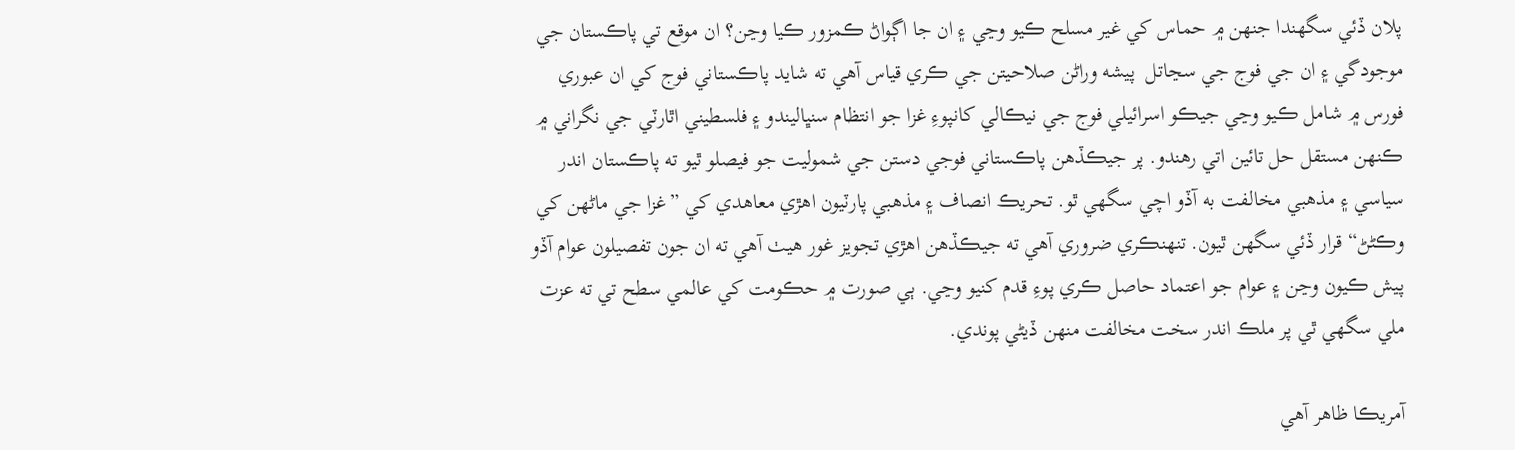پلان ڏئي سگهندا جنهن ۾ حماس کي غير مسلح ڪيو وڃي ۽ ان جا اڳواڻ ڪمزور ڪيا وڃن؟ ان موقع تي پاڪستان جي موجودگي ۽ ان جي فوج جي سڃاتل  پيشه وراڻن صلاحيتن جي ڪري قياس آهي ته شايد پاڪستاني فوج کي ان عبوري فورس ۾ شامل ڪيو وڃي جيڪو اسرائيلي فوج جي نيڪالي کانپوءِ غزا جو انتظام سنڀاليندو ۽ فلسطيني اٿارٽي جي نگراني ۾ ڪنهن مستقل حل تائين اتي رهندو. پر جيڪڏهن پاڪستاني فوجي دستن جي شموليت جو فيصلو ٿيو ته پاڪستان اندر سياسي ۽ مذهبي مخالفت به آڏو اچي سگهي ٿو. تحريڪ انصاف ۽ مذهبي پارٽيون اهڙي معاهدي کي ”غزا جي ماڻهن کي وڪڻڻ“ قرار ڏئي سگهن ٿيون. تنهنڪري ضروري آهي ته جيڪڏهن اهڙي تجويز غور هيٺ آهي ته ان جون تفصيلون عوام آڏو پيش ڪيون وڃن ۽ عوام جو اعتماد حاصل ڪري پوءِ قدم کنيو وڃي. ٻي صورت ۾ حڪومت کي عالمي سطح تي ته عزت ملي سگهي ٿي پر ملڪ اندر سخت مخالفت منهن ڏيڻي پوندي.

آمريڪا ظاهر آهي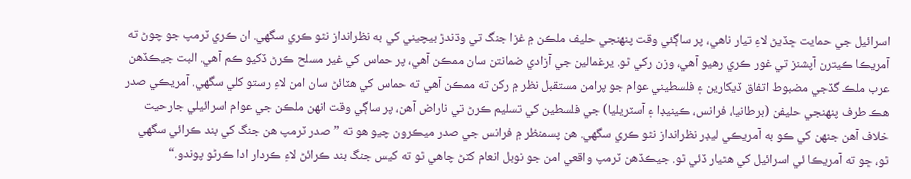اسرائيل جي حمايت ڇڏيڻ لاءِ تيار ناهي، پر ساڳئي وقت پنهنجي حليف ملڪن ۾ غزا جنگ تي وڌندڙ بيچيني کي به نظرانداز نٿو ڪري سگهي. ان ڪري ٽرمپ جو چوڻ ته آمريڪا ڪيترن آپشنز تي غور ڪري رهيو آهي، وزن رکي ٿو. يرغمالين جي آزادي ضمانتن سان ممڪن آهي، پر حماس کي غير مسلح ڪرڻ ڏکيو ڪم آهي. البت جيڪڏهن عرب ملڪ گڏجي مضبوط اتفاق ڏيکارين ۽ فلسطيني عوام جو پرامن مستقبل نظر ۾ رکن ته ممڪن آهي ته حماس کي هٽائڻ سان امن لاءِ رستو کلي سگهي. آمريڪي صدر هڪ طرف پنهنجي حليفن (برطانيا، فرانس، ڪينيڊا ۽ آسٽريليا) جي فلسطين کي تسليم ڪرڻ تي ناراض آهن، پر ساڳي وقت انهن ملڪن جي عوام اسرائيلي جارحيت خلاف آهن جنهن کي ڪو به آمريڪي ليڊر نظرانداز نٿو ڪري سگهي. هن پسمنظر ۾ فرانس جي صدر ميڪرون چيو هو ته ”صدر ٽرمپ هن جنگ کي بند ڪرائي سگهي ٿو، ڇو ته آمريڪا ئي اسرائيل کي هٿيار ڏئي ٿو. جيڪڏهن ٽرمپ واقعي امن جو نوبل انعام کٽڻ چاهي ٿو ته کيس جنگ بند ڪرائڻ لاءِ ڪردار ادا ڪرڻو پوندو.“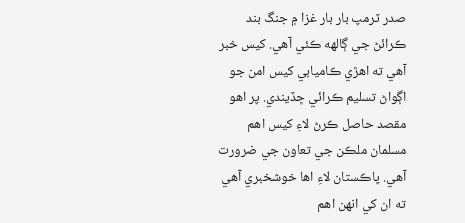صدر ٽرمپ بار بار غزا ۾ جنگ بند ڪرائڻ جي ڳالهه ڪئي آهي. کيس خبر آهي ته اهڙي ڪاميابي کيس امن جو اڳواڻ تسليم ڪرائي ڇڏيندي. پر اهو مقصد حاصل ڪرڻ لاءِ کيس اهم مسلمان ملڪن جي تعاون جي ضرورت آهي. پاڪستان لاءِ اها خوشخبري آهي ته ان کي انهن اهم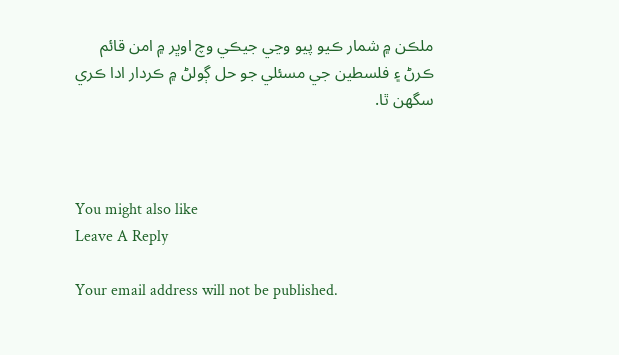ملڪن ۾ شمار ڪيو پيو وڃي جيڪي وچ اوڀر ۾ امن قائم ڪرڻ ۽ فلسطين جي مسئلي جو حل ڳولڻ ۾ ڪردار ادا ڪري سگهن ٿا.



You might also like
Leave A Reply

Your email address will not be published.